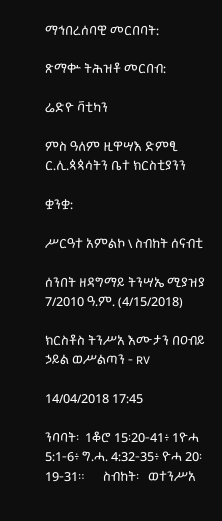ማኅበረሰባዊ መርበባት:

ጽማቍ ትሕዝቶ መርበብ:

ሬድዮ ቫቲካን

ምስ ዓለም ዚዋሣእ ድምፂ ር.ሊ.ጳጳሳትን ቤተ ክርስቲያንን

ቋንቋ:

ሥርዓተ አምልኮ \ ስብከት ሰናብቲ

ሰንበት ዘዳግማይ ትንሣኤ ሚያዝያ 7/2010 ዓ.ም. (4/15/2018)

ክርስቶስ ትንሥአ እሙታን በዐብይ ኃይል ወሥልጣን - RV

14/04/2018 17:45

ንባባት፡  1ቆሮ 15፡20-41፥ 1ዮሓ 5:1-6፥ ግ.ሓ. 4:32-35፥ ዮሓ 20፡19-31።      ስብከት፡   ወተንሥአ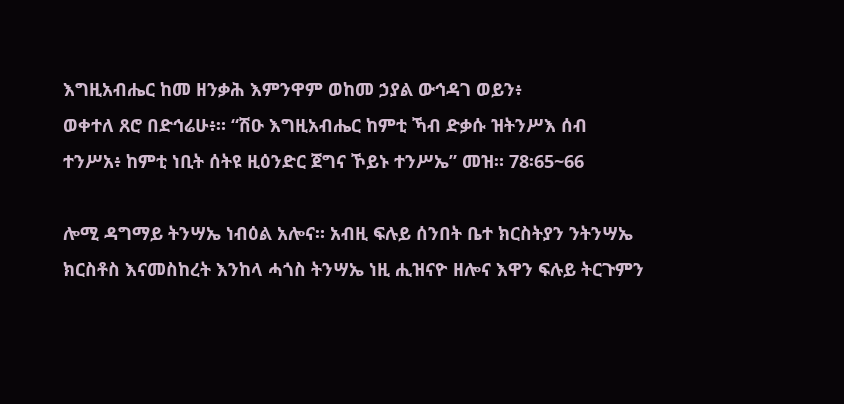እግዚአብሔር ከመ ዘንቃሕ እምንዋም ወከመ ኃያል ውኅዳገ ወይን፥                                      ወቀተለ ጸሮ በድኅሬሁ፥። “ሽዑ እግዚአብሔር ከምቲ ኻብ ድቃሱ ዝትንሥእ ሰብ ተንሥአ፥ ከምቲ ነቢት ሰትዩ ዚዕንድር ጀግና ኾይኑ ተንሥኤ” መዝ። 78፡65~66

ሎሚ ዳግማይ ትንሣኤ ነብዕል አሎና። አብዚ ፍሉይ ሰንበት ቤተ ክርስትያን ንትንሣኤ ክርስቶስ እናመስከረት እንከላ ሓጎስ ትንሣኤ ነዚ ሒዝናዮ ዘሎና እዋን ፍሉይ ትርጉምን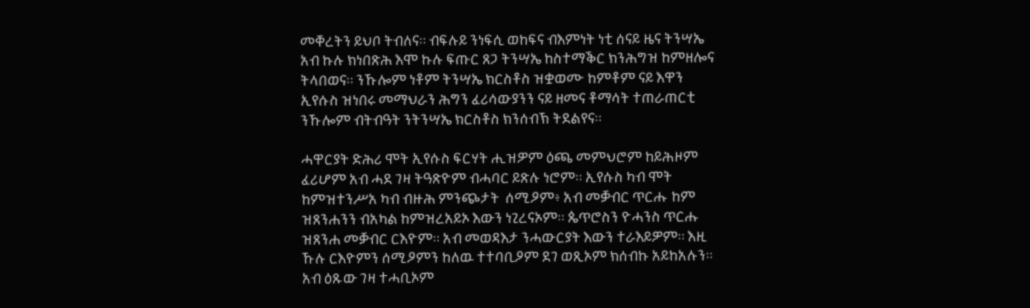መቐረትን ይህቦ ትብለና። ብፍሉይ ንነፍሲ ወከፍና ብእምነት ነቲ ሰናይ ዜና ትንሣኤ አብ ኩሉ ክነበጽሕ እሞ ኩሉ ፍጡር ጸጋ ትንሣኤ ከስተማቕር ክንሕግዝ ከምዘሎና ትላበወና። ንኹሎም ነቶም ትንሣኤ ክርስቶስ ዝቋወሙ ከምቶም ናይ እዋን ኢየሱስ ዝነበሩ መማህራን ሕግን ፈሪሳውያንን ናይ ዘመና ቶማሳት ተጠራጠርቲ ንኹሎም ብትብዓት ንትንሣኤ ክርስቶስ ክንሰብኽ ትደልየና።

ሓዋርያት ድሕሪ ሞት ኢየሱስ ፍርሃት ሒዝዎም ዕጫ መምህሮም ከይሕዞም ፈሪሆም አብ ሓደ ገዛ ትዓጽዮም ብሓባር ይጽሉ ነሮም። ኢየሱስ ካብ ሞት ከምዝተንሥአ ካብ ብዙሕ ምንጭታት  ሰሚዖም፥ አብ መቓብር ጥርሑ ከም ዝጸንሐንን ብአካል ከምዝረአይኦ እውን ነጊረናኦም። ጴጥሮስን ዮሓንስ ጥርሑ ዝጸንሐ መቓብር ርእዮም። አብ መወዳእታ ንሓውርያት እውን ተራእይዎም። እዚ ኹሉ ርእዮምን ሰሚዖምን ከለዉ ተተባቢዖም ደገ ወጺኦም ክሰብኩ አይከአሉን። አብ ዕጹው ገዛ ተሓቢኦም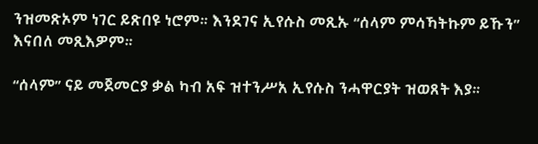ንዝመጽኦም ነገር ይጽበዩ ነሮም። እንደገና ኢየሱስ መጺኡ “ሰላም ምሳኻትኩም ይኹን” እናበለ መጺእዎም።

“ሰላም” ናይ መጀመርያ ቃል ካብ አፍ ዝተንሥአ ኢየሱስ ንሓዋርያት ዝወጸት እያ።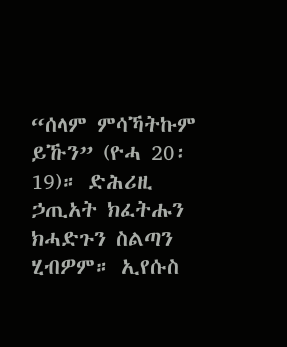“ሰላም ምሳኻትኩም ይኹን” (ዮሓ 20፡19)። ድሕሪዚ ኃጢአት ክፈትሑን ክሓድጉን ስልጣን ሂብዎም። ኢየሱስ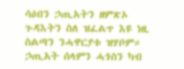ሳዕበን ኃጢአትን ዘምጽኦ ጉዳእትን ስለ ዝፈልጥ እዩ ነዚ ስልጣን ንሓዋርያቱ ዝሃቦም። ኃጢአት ሰላምን ሓጎስን ካብ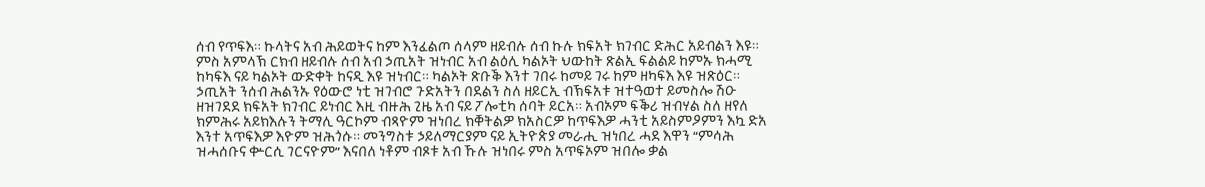ሰብ የጥፍእ። ኩላትና አብ ሕይወትና ከም እንፈልጦ ሰላም ዘይብሉ ሰብ ኩሉ ክፍአት ክገብር ድሕር አይብልን እዩ። ምስ አምላኽ ርክብ ዘይብሉ ሰብ አብ ኃጢአት ዝነብር አብ ልዕሊ ካልኦት ህውከት ጽልኢ ፍልልይ ከምኡ ክሓሚ ከካፍእ ናይ ካልኦት ውድቀት ከናዲ እዩ ዝነብር። ካልኦት ጽቡቕ እንተ ገበሩ ከመይ ገሩ ከም ዘካፍእ እዩ ዝጽዕር። ኃጢአት ንሰብ ሕልንኡ የዕውሮ ነቲ ዝገብሮ ጉድአትን በደልን ስለ ዘይርኢ ብኽፍአቱ ዝተዓወተ ይመስሎ ሽዑ ዘዝገደደ ክፍአት ክገብር ይነብር እዚ ብዙሕ ጊዜ አብ ናይ ፖሎቲካ ሰባት ይርአ። አብኦም ፍቕሪ ዝብሃል ስለ ዘየለ ክምሕሩ አይክእሉን ትማሊ ዓርኮም ብጻዮም ዝነበረ ክቐትልዎ ክአስርዎ ከጥፍእዎ ሓንቲ አይስምዖምን እኳ ድአ እንተ አጥፍእዎ እዮም ዝሕጎሱ። መንግስቱ ኃይለማርያም ናይ ኢትዮጵያ መራሒ ዝነበረ ሓደ እዋን “ምሳሕ ዝሓሰቡና ቍርሲ ገርናዮም” እናበለ ነቶም ብጾቱ አብ ኹሉ ዝነበሩ ምስ አጥፍኦም ዝበሎ ቃል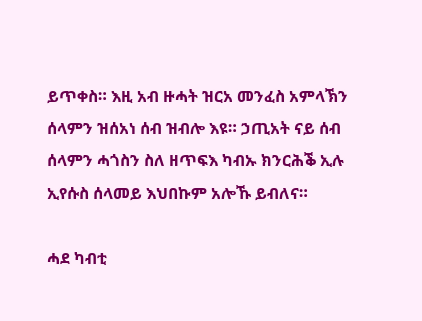ይጥቀስ። እዚ አብ ዙሓት ዝርአ መንፈስ አምላኽን ሰላምን ዝሰአነ ሰብ ዝብሎ እዩ። ኃጢአት ናይ ሰብ ሰላምን ሓጎስን ስለ ዘጥፍእ ካብኡ ክንርሕቕ ኢሉ ኢየሱስ ሰላመይ እህበኩም አሎኹ ይብለና።

ሓደ ካብቲ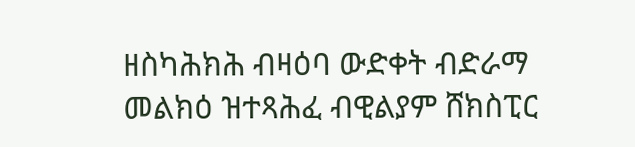ዘስካሕክሕ ብዛዕባ ውድቀት ብድራማ መልክዕ ዝተጻሕፈ ብዊልያም ሸክስፒር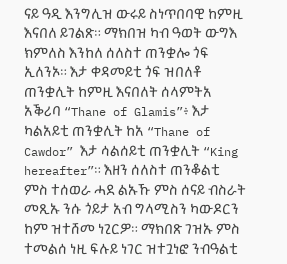ናይ ዓዲ እንግሊዝ ውሩይ ስነጥበባዊ ከምዚ እናበለ ይገልጽ። ማክበዝ ካብ ዓወት ውግእ ክምለስ እንከለ ሰለስተ ጠንቋሎ ጎፍ ኢለንኦ። እታ ቀዳመይቲ ጎፍ ዝበለቶ ጠንቋሊት ከምዚ እናበለት ሰላምትአ አቕሪባ “Thane of Glamis”፥ እታ ካልአይቲ ጠንቋሊት ከአ “Thane of Cawdor” እታ ሳልሰይቲ ጠንቋሊት “King hereafter”። እዘን ሰለስተ ጠንቆልቲ ምስ ተሰወራ ሓደ ልኡኹ ምስ ሰናይ ብስራት መጺኡ ንሱ ጎይታ አብ ግላሚስን ካውዶርን ከም ዝተሸመ ነጊርዎ። ማክበጽ ገዝኡ ምስ ተመልሰ ነዚ ፍሉይ ነገር ዝተጓነፎ ንብዓልቲ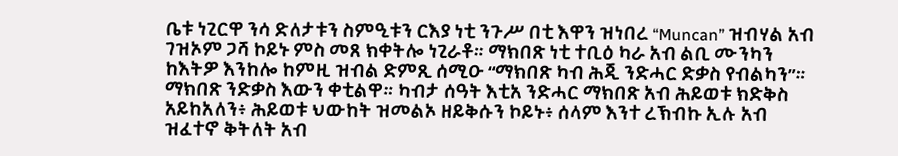ቤቱ ነጊርዋ ንሳ ድለታቱን ስምዒቱን ርእያ ነቲ ንጉሥ በቲ እዋን ዝነበረ “Muncan” ዝብሃል አብ ገዝኦም ጋሻ ኮይኑ ምስ መጸ ክቀትሎ ነጊራቶ። ማክበጽ ነቲ ተቢዕ ካራ አብ ልቢ ሙንካን ከእትዎ እንከሎ ከምዚ ዝብል ድምጺ ሰሚዑ “ማክበጽ ካብ ሕጂ ንድሓር ድቃስ የብልካን”። ማክበጽ ንድቃስ እውን ቀቲልዋ። ካብታ ሰዓት እቲአ ንድሓር ማክበጽ አብ ሕይወቱ ክድቅስ አይከአለን፥ ሕይወቱ ህውከት ዝመልኦ ዘይቅሱን ኮይኑ፥ ሰላም እንተ ረኽብኩ ኢሉ አብ ዝፈተኖ ቅትለት አብ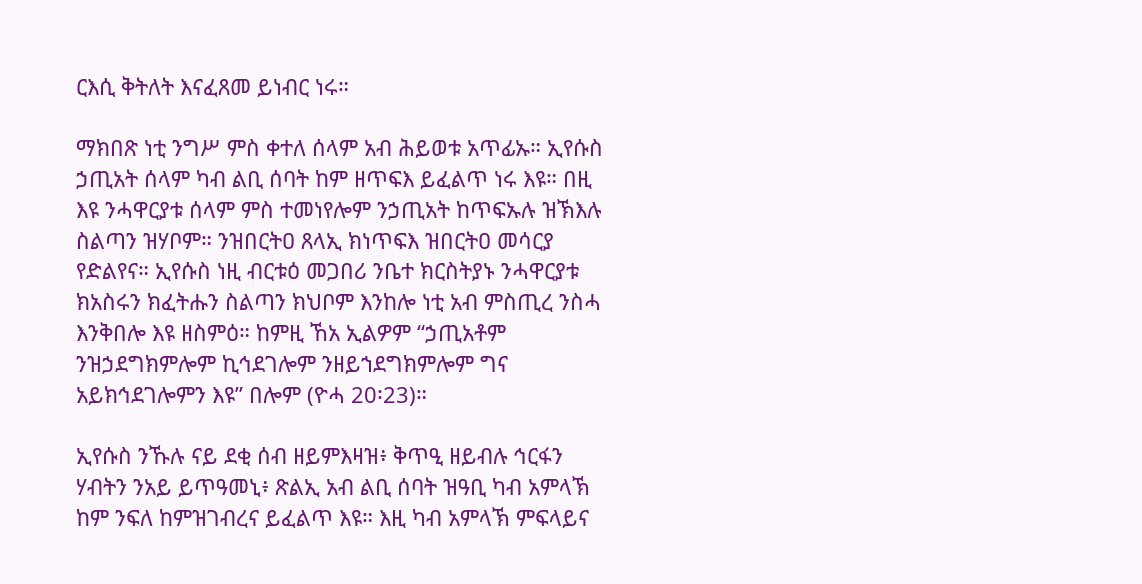ርእሲ ቅትለት እናፈጸመ ይነብር ነሩ።

ማክበጽ ነቲ ንግሥ ምስ ቀተለ ሰላም አብ ሕይወቱ አጥፊኡ። ኢየሱስ ኃጢአት ሰላም ካብ ልቢ ሰባት ከም ዘጥፍእ ይፈልጥ ነሩ እዩ። በዚ እዩ ንሓዋርያቱ ሰላም ምስ ተመነየሎም ንኃጢአት ከጥፍኡሉ ዝኽእሉ ስልጣን ዝሃቦም። ንዝበርትዐ ጸላኢ ክነጥፍእ ዝበርትዐ መሳርያ የድልየና። ኢየሱስ ነዚ ብርቱዕ መጋበሪ ንቤተ ክርስትያኑ ንሓዋርያቱ ክአስሩን ክፈትሑን ስልጣን ክህቦም እንከሎ ነቲ አብ ምስጢረ ንስሓ እንቅበሎ እዩ ዘስምዕ። ከምዚ ኸአ ኢልዎም “ኃጢአቶም ንዝኃደግክምሎም ኪኅደገሎም ንዘይኀደግክምሎም ግና አይክኅደገሎምን እዩ” በሎም (ዮሓ 20፡23)።

ኢየሱስ ንኹሉ ናይ ደቂ ሰብ ዘይምእዛዝ፥ ቅጥዒ ዘይብሉ ኅርፋን ሃብትን ንአይ ይጥዓመኒ፥ ጽልኢ አብ ልቢ ሰባት ዝዓቢ ካብ አምላኽ ከም ንፍለ ከምዝገብረና ይፈልጥ እዩ። እዚ ካብ አምላኽ ምፍላይና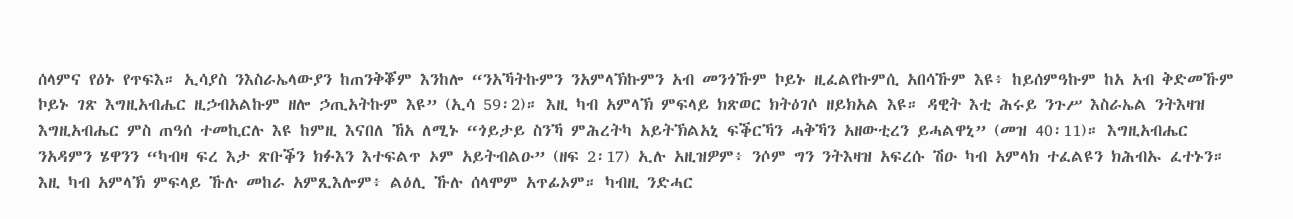ሰላምና የዕኑ የጥፍእ። ኢሳያስ ንእስራኤላውያን ከጠንቅቖም እንከሎ “ንአኻትኩምን ንአምላኽኩምን አብ መንጎኹም ኮይኑ ዚፈልየኩምሲ አበሳኹም እዩ፥ ከይሰምዓኩም ከአ አብ ቅድመኹም ኮይኑ ገጽ እግዚአብሔር ዚኃብአልኩም ዘሎ ኃጢአትኩም እዩ” (ኢሳ 59፡2)። እዚ ካብ አምላኽ ምፍላይ ክጽወር ክትዕገሶ ዘይክአል እዩ። ዳዊት እቲ ሕሩይ ንጉሥ እስራኤል ንትእዛዝ እግዚአብሔር ምስ ጠዓሰ ተመኪርሉ እዩ ከምዚ እናበለ ኸአ ለሚኑ “ጎይታይ ስንኻ ምሕረትካ አይትኽልአኒ ፍቕርኻን ሓቅኻን አዘውቲረን ይሓልዋኒ” (መዝ 40፡11)። እግዚአብሔር ንአዳምን ሄዋንን “ካብዛ ፍረ እታ ጽቡቕን ክፉእን እተፍልጥ ኦም አይትብልዑ” (ዘፍ 2፡17) ኢሉ አዚዝዎም፥ ንሶም ግን ንትእዛዝ አፍረሱ ሽዑ ካብ አምላክ ተፈልዩን ክሕብኡ ፈተኑን። እዚ ካብ አምላኽ ምፍላይ ኹሉ መከራ አምጺእሎም፥ ልዕሊ ኹሉ ሰላሞም አጥፊኦም። ካብዚ ንድሓር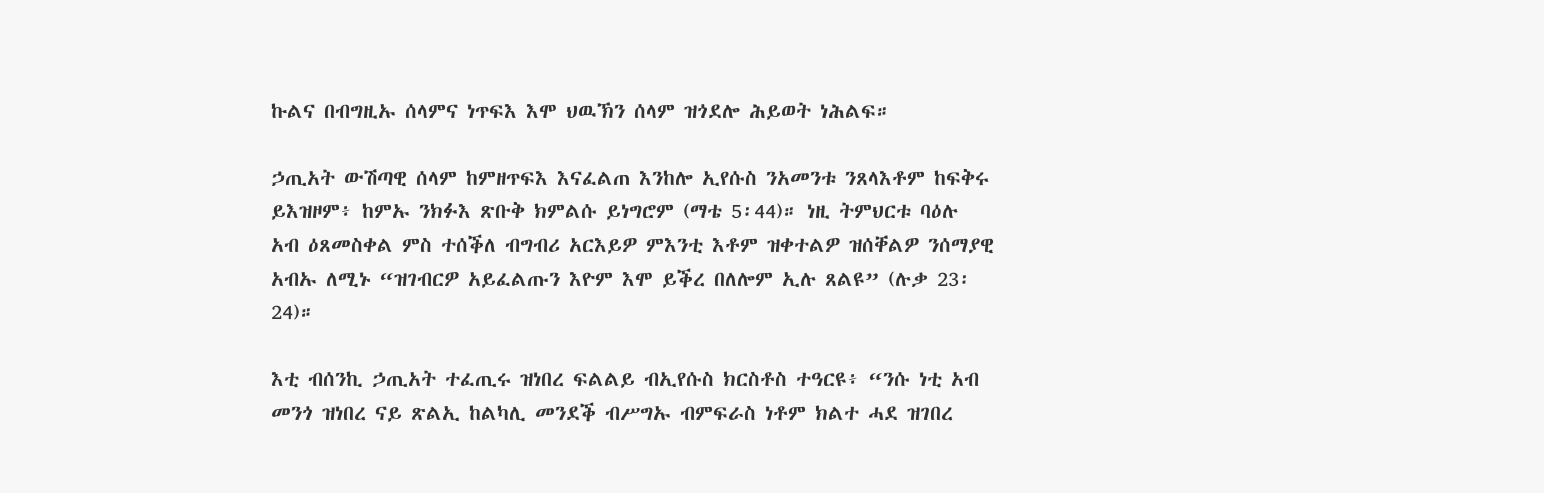ኩልና በብግዚኡ ሰላምና ነጥፍእ እሞ ህዉኽን ሰላም ዝጎደሎ ሕይወት ነሕልፍ።

ኃጢአት ውሽጣዊ ሰላም ከምዘጥፍእ እናፈልጠ እንከሎ ኢየሱስ ንአመንቱ ንጸላእቶም ከፍቅሩ ይእዝዞም፥ ከምኡ ንክፉእ ጽቡቅ ክምልሱ ይነግሮም (ማቴ 5፡44)። ነዚ ትምህርቱ ባዕሉ አብ ዕጸመስቀል ምስ ተሰቕለ ብግብሪ አርእይዎ ምእንቲ እቶም ዝቀተልዎ ዝሰቐልዎ ንሰማያዊ አብኡ ለሚኑ “ዝገብርዎ አይፈልጡን እዮም እሞ ይቕረ በለሎም ኢሉ ጸልዩ” (ሉቃ 23፡24)።

እቲ ብሰንኪ ኃጢአት ተፈጢሩ ዝነበረ ፍልልይ ብኢየሱስ ክርስቶስ ተዓርዩ፥ “ንሱ ነቲ አብ መንጎ ዝነበረ ናይ ጽልኢ ከልካሊ መንደቕ ብሥግኡ ብምፍራስ ነቶም ክልተ ሓደ ዝገበረ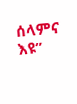ሰላምና እዩ”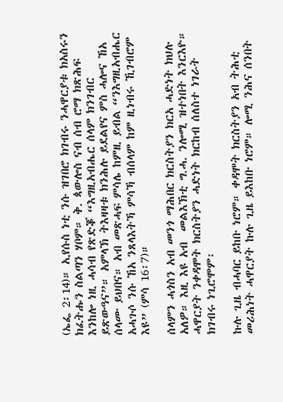(ኤፌ 2፡14)። ኢየሱስ ነቲ ንሱ ዝገበሮ ክገብሩ ንሓዋርያቱ ክአስሩን ክፈትሑን ስልጣን ሃቦም። ቅ. ጳውሎስ ናብ ሰብ ሮማ ክጽሕፍ እንከሎ ነዚ ሓሳብ የጽድቖ “እግዚአብሔር ሰላም ክንገብር ይጽውዓና”። አምላኽ ትእዛዛቱ ክንሕሉ ይደልየና ምስ ሓሎና ኸአ ሰላሙ ይህበና። አብ መጽሓፍ ምሳሌ ከምዚ ይብል “ንእግዚአብሔር አሓጉሶ ንሱ ኸአ ንጸላእትኻ ምሳኻ ብሰላም ከም ዚነብሩ ኺገብሮም እዩ” (ምሳ 16፡7)።

ሰላምን ሓጎስን አብ መንጎ ማሕበር ክርስትያን ክርአ ሓድነት ክህሉ አለዎ። እዚ እዩ አብ  መልእኽቲ ግ.ሓ. ንሎሚ ዝተነበት እንርእዮ። ሓዋርያት ንቀዳሞት ክርስትያን ሓድነት ክርከብ ሰለስተ ነገራት ክገብሩ ነጊሮሞም፡

ኩሉ ጊዜ ብሓባር ይከቡ ነሮም። ቀዳሞት ክርስትያን አብ ትሕቲ መሪሕነት ሓዋርያት ኩሉ ጊዜ ይእከቡ ነሮም። ሎሚ ንሕና ሰንበት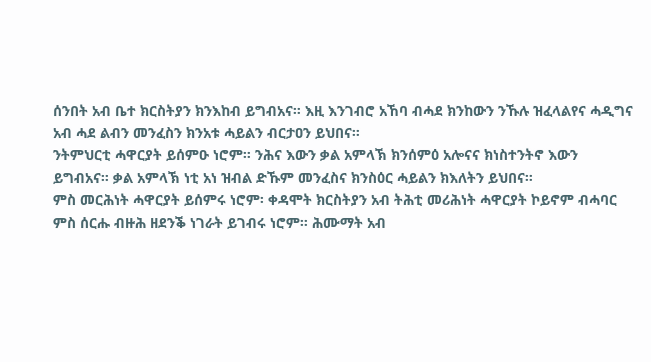ሰንበት አብ ቤተ ክርስትያን ክንእከብ ይግብአና። እዚ እንገብሮ አኸባ ብሓደ ክንከውን ንኹሉ ዝፈላልየና ሓዲግና አብ ሓደ ልብን መንፈስን ክንአቱ ሓይልን ብርታዐን ይህበና።
ንትምህርቲ ሓዋርያት ይሰምዑ ነሮም። ንሕና እውን ቃል አምላኽ ክንሰምዕ አሎናና ክነስተንትኖ እውን ይግብአና። ቃል አምላኽ ነቲ አነ ዝብል ድኹም መንፈስና ክንስዕር ሓይልን ክእለትን ይህበና።
ምስ መርሕነት ሓዋርያት ይሰምሩ ነሮም፡ ቀዳሞት ክርስትያን አብ ትሕቲ መሪሕነት ሓዋርያት ኮይኖም ብሓባር ምስ ሰርሑ ብዙሕ ዘደንቕ ነገራት ይገብሩ ነሮም። ሕሙማት አብ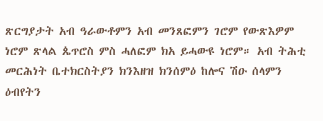ጽርግያታት አብ ዓራውቶምን አብ መንጸፎምን ገሮም የውጽእዎም ነሮም ጽላል ጴጥሮስ ምስ ሓለፎም ክአ ይሓውዩ ነሮም። አብ ትሕቲ መርሕነት ቤተክርስትያን ክንእዘዝ ክንሰምዕ ከሎና ሽዑ ሰላምን ዕብየትን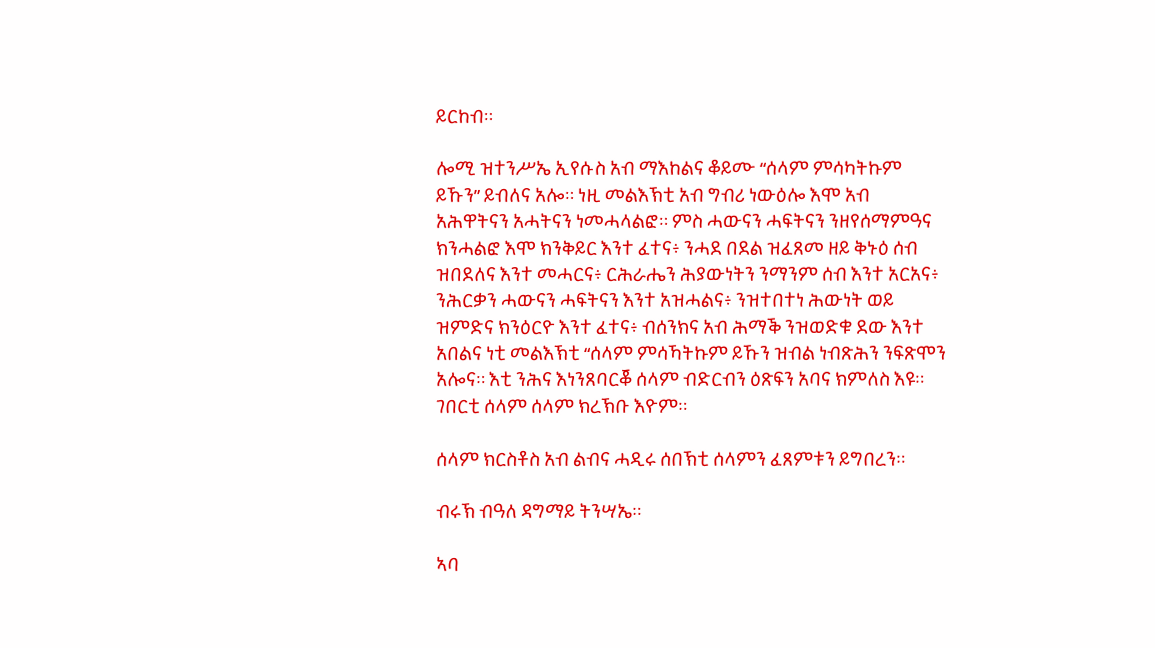ይርከብ።

ሎሚ ዝተንሥኤ ኢየሱስ አብ ማእከልና ቆይሙ “ሰላም ምሳካትኩም ይኹን” ይብለና አሎ። ነዚ መልእኽቲ አብ ግብሪ ነውዕሎ እሞ አብ አሕዋትናን አሓትናን ነመሓላልፎ። ምስ ሓውናን ሓፍትናን ንዘየሰማምዓና ክንሓልፎ እሞ ክንቅይር እንተ ፈተና፥ ንሓደ በደል ዝፈጸመ ዘይ ቅኑዕ ሰብ ዝበደለና እንተ መሓርና፥ ርሕራሔን ሕያውነትን ንማንም ሰብ እንተ አርአና፥ ንሕርቃን ሓውናን ሓፍትናን እንተ አዝሓልና፥ ንዝተበተነ ሕውነት ወይ ዝምድና ክንዕርዮ እንተ ፈተና፥ ብሰንክና አብ ሕማቕ ንዝወድቁ ደው እንተ አበልና ነቲ መልእኽቲ “ሰላም ምሳኻትኩም ይኹን ዝብል ነብጽሕን ንፍጽሞን አሎና። እቲ ንሕና እነንጸባርቖ ሰላም ብድርብን ዕጽፍን አባና ክምለስ እዩ። ገበርቲ ሰላም ሰላም ክረኽቡ እዮም።

ሰላም ክርስቶስ አብ ልብና ሓዲሩ ሰበኽቲ ሰላምን ፈጸምቱን ይግበረን።

ብሩኽ ብዓለ ዳግማይ ትንሣኤ።

ኣባ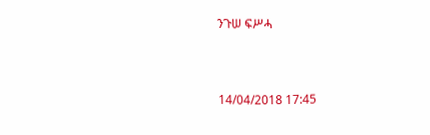ንጉሠ ፍሥሓ



14/04/2018 17:45